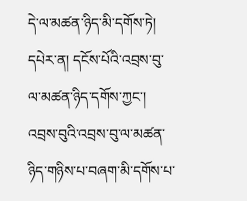དེ་ལ་མཚན་ཉིད་མི་དགོས་ཏེ། དཔེར་ན། དངོས་པོའི་འབྲས་བུ་ལ་མཚན་ཉིད་དགོས་ཀྱང་། འབྲས་བུའི་འབྲས་བུ་ལ་མཚན་ཉིད་གཉིས་པ་བཞག་མི་དགོས་པ་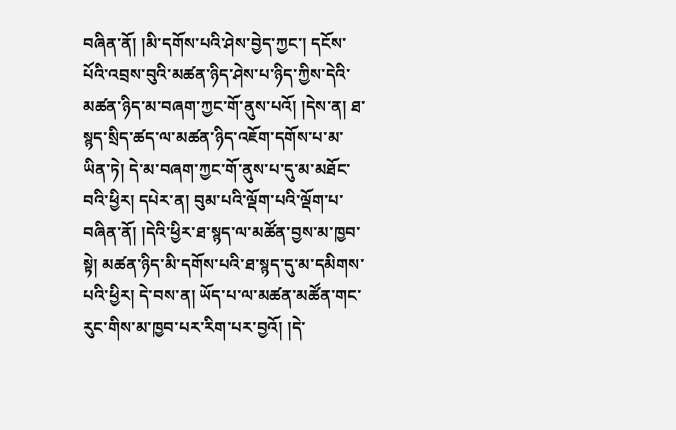བཞིན་ནོ། །མི་དགོས་པའི་ཤེས་བྱེད་ཀྱང་། དངོས་པོའི་འབྲས་བུའི་མཚན་ཉིད་ཤེས་པ་ཉིད་ཀྱིས་དེའི་མཚན་ཉིད་མ་བཞག་ཀྱང་གོ་ནུས་པའོ། །དེས་ན། ཐ་སྙད་སྲིད་ཚད་ལ་མཚན་ཉིད་འཇོག་དགོས་པ་མ་ཡིན་ཏེ། དེ་མ་བཞག་ཀྱང་གོ་ནུས་པ་དུ་མ་མཐོང་བའི་ཕྱིར། དཔེར་ན། བུམ་པའི་ལྡོག་པའི་ལྡོག་པ་བཞིན་ནོ། །དེའི་ཕྱིར་ཐ་སྙད་ལ་མཚོན་བྱས་མ་ཁྱབ་སྟེ། མཚན་ཉིད་མི་དགོས་པའི་ཐ་སྙད་དུ་མ་དམིགས་པའི་ཕྱིར། དེ་བས་ན། ཡོད་པ་ལ་མཚན་མཚོན་གང་རུང་གིས་མ་ཁྱབ་པར་རིག་པར་བྱའོ། །དེ་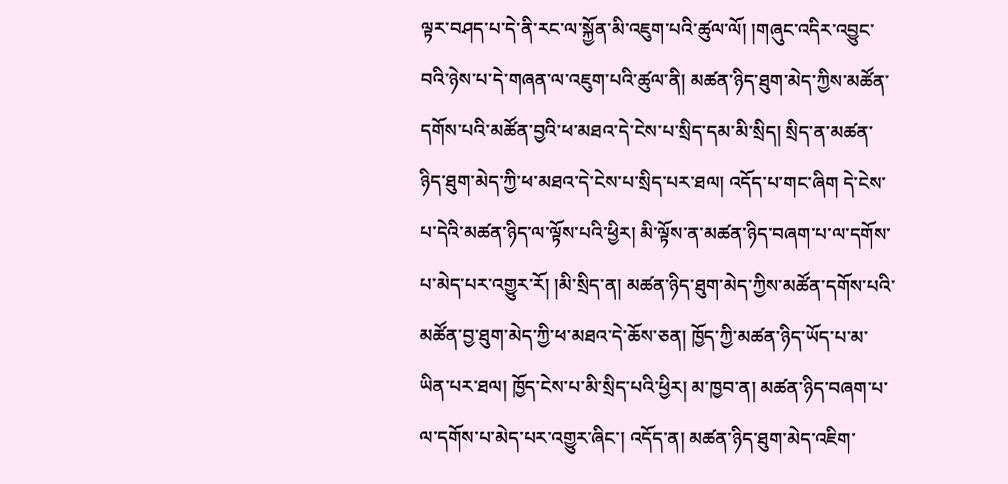ལྟར་བཤད་པ་དེ་ནི་རང་ལ་སྐྱོན་མི་འཇུག་པའི་ཚུལ་ལོ། །གཞུང་འདིར་འབྱུང་བའི་ཉེས་པ་དེ་གཞན་ལ་འཇུག་པའི་ཚུལ་ནི། མཚན་ཉིད་ཐུག་མེད་ཀྱིས་མཚོན་དགོས་པའི་མཚོན་བྱའི་ཕ་མཐའ་དེ་ངེས་པ་སྲིད་དམ་མི་སྲིད། སྲིད་ན་མཚན་ཉིད་ཐུག་མེད་ཀྱི་ཕ་མཐའ་དེ་ངེས་པ་སྲིད་པར་ཐལ། འདོད་པ་གང་ཞིག དེ་ངེས་པ་དེའི་མཚན་ཉིད་ལ་ལྟོས་པའི་ཕྱིར། མི་ལྟོས་ན་མཚན་ཉིད་བཞག་པ་ལ་དགོས་པ་མེད་པར་འགྱུར་རོ། །མི་སྲིད་ན། མཚན་ཉིད་ཐུག་མེད་ཀྱིས་མཚོན་དགོས་པའི་མཚོན་བྱ་ཐུག་མེད་ཀྱི་ཕ་མཐའ་དེ་ཆོས་ཅན། ཁྱོད་ཀྱི་མཚན་ཉིད་ཡོད་པ་མ་ཡིན་པར་ཐལ། ཁྱོད་ངེས་པ་མི་སྲིད་པའི་ཕྱིར། མ་ཁྱབ་ན། མཚན་ཉིད་བཞག་པ་ལ་དགོས་པ་མེད་པར་འགྱུར་ཞིང་། འདོད་ན། མཚན་ཉིད་ཐུག་མེད་འཇིག་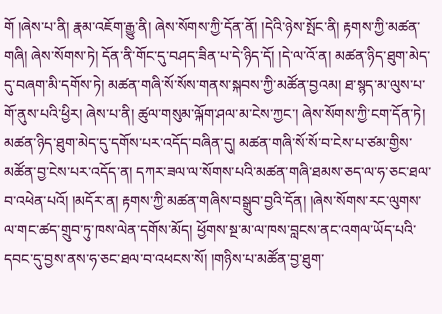གོ །ཞེས་པ་ནི། རྣམ་འཇོག་རྒྱུ་ནི། ཞེས་སོགས་ཀྱི་དོན་ནོ། །དེའི་ཉེས་སྤོང་ནི། རྟགས་ཀྱི་མཚན་གཞི། ཞེས་སོགས་ཏེ། དོན་ནི་གོང་དུ་བཤད་ཟིན་པ་དེ་ཉིད་དོ། །དེ་ལ་འོ་ན། མཚན་ཉིད་ཐུག་མེད་དུ་བཞག་མི་དགོས་ཏེ། མཚན་གཞི་སོ་སོས་གནས་སྐབས་ཀྱི་མཚོན་བྱའམ། ཐ་སྙད་མ་ལུས་པ་གོ་ནུས་པའི་ཕྱིར། ཞེས་པ་ནི། ཚུལ་གསུམ་ལྐོག་ཤལ་མ་ངེས་ཀྱང་། ཞེས་སོགས་ཀྱི་ངག་དོན་ཏེ། མཚན་ཉིད་ཐུག་མེད་དུ་དགོས་པར་འདོད་བཞིན་དུ། མཚན་གཞི་སོ་སོ་བ་ངེས་པ་ཙམ་གྱིས་མཚོན་བྱ་ངེས་པར་འདོད་ན། དཀར་ཟལ་ལ་སོགས་པའི་མཚན་གཞི་ཐམས་ཅད་ལ་ཧ་ཅང་ཐལ་བ་འཕེན་པའོ། །མདོར་ན། རྟགས་ཀྱི་མཚན་གཞིས་བསྒྲུབ་བྱའི་དོན། །ཞེས་སོགས་རང་ལུགས་ལ་གང་ཚད་གྲུབ་ཏུ་ཁས་ལེན་དགོས་མོད། ཕྱོགས་སྔ་མ་ལ་ཁས་བླངས་ནང་འགལ་ཡོད་པའི་དབང་དུ་བྱས་ནས་ཧ་ཅང་ཐལ་བ་འཕངས་སོ། །གཉིས་པ་མཚོན་བྱ་ཐུག་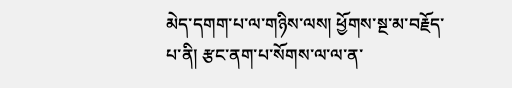མེད་དགག་པ་ལ་གཉིས་ལས། ཕྱོགས་སྔ་མ་བརྗོད་པ་ནི། རྩང་ནག་པ་སོགས་ལ་ལ་ན་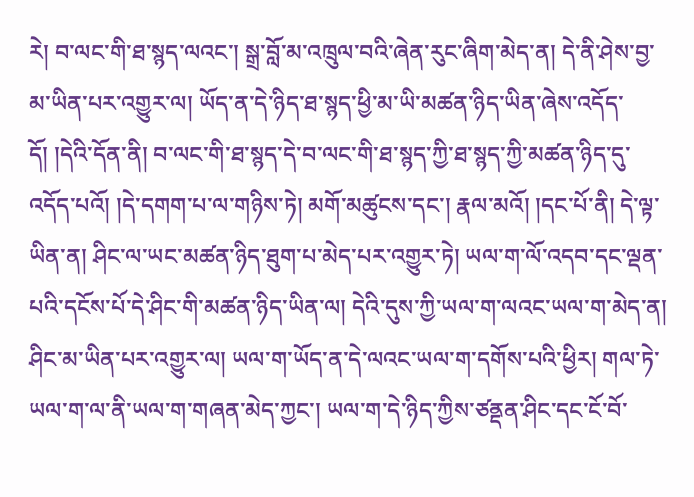རེ། བ་ལང་གི་ཐ་སྙད་ལའང་། སྒྲ་བློ་མ་འཁྲུལ་བའི་ཞེན་རུང་ཞིག་མེད་ན། དེ་ནི་ཤེས་བྱ་མ་ཡིན་པར་འགྱུར་ལ། ཡོད་ན་དེ་ཉིད་ཐ་སྙད་ཕྱི་མ་ཡི་མཚན་ཉིད་ཡིན་ཞེས་འདོད་དོ། །དེའི་དོན་ནི། བ་ལང་གི་ཐ་སྙད་དེ་བ་ལང་གི་ཐ་སྙད་ཀྱི་ཐ་སྙད་ཀྱི་མཚན་ཉིད་དུ་འདོད་པའོ། །དེ་དགག་པ་ལ་གཉིས་ཏེ། མགོ་མཚུངས་དང་། རྣལ་མའོ། །དང་པོ་ནི། དེ་ལྟ་ཡིན་ན། ཤིང་ལ་ཡང་མཚན་ཉིད་ཐུག་པ་མེད་པར་འགྱུར་ཏེ། ཡལ་ག་ལོ་འདབ་དང་ལྡན་པའི་དངོས་པོ་དེ་ཤིང་གི་མཚན་ཉིད་ཡིན་ལ། དེའི་དུས་ཀྱི་ཡལ་ག་ལའང་ཡལ་ག་མེད་ན། ཤིང་མ་ཡིན་པར་འགྱུར་ལ། ཡལ་ག་ཡོད་ན་དེ་ལའང་ཡལ་ག་དགོས་པའི་ཕྱིར། གལ་ཏེ་ཡལ་ག་ལ་ནི་ཡལ་ག་གཞན་མེད་ཀྱང་། ཡལ་ག་དེ་ཉིད་ཀྱིས་ཙནྡན་ཤིང་དང་ངོ་བོ་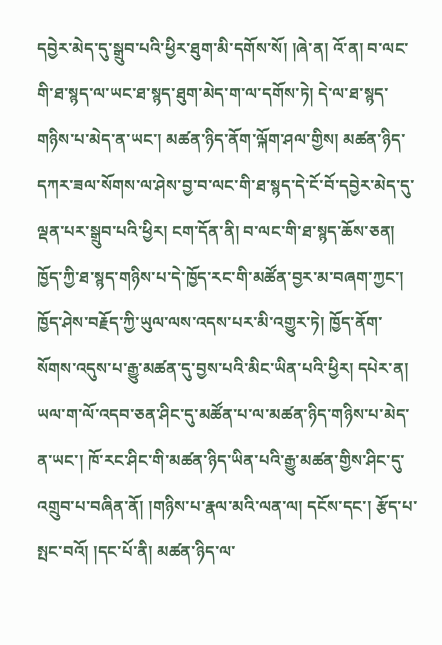དབྱེར་མེད་དུ་སྒྲུབ་པའི་ཕྱིར་ཐུག་མི་དགོས་སོ། །ཞེ་ན། འོ་ན། བ་ལང་གི་ཐ་སྙད་ལ་ཡང་ཐ་སྙད་ཐུག་མེད་ག་ལ་དགོས་ཏེ། དེ་ལ་ཐ་སྙད་གཉིས་པ་མེད་ན་ཡང་། མཚན་ཉིད་ནོག་ལྐོག་ཤལ་གྱིས། མཚན་ཉིད་དཀར་ཟལ་སོགས་ལ་ཤེས་བྱ་བ་ལང་གི་ཐ་སྙད་དེ་ངོ་བོ་དབྱེར་མེད་དུ་ལྡན་པར་སྒྲུབ་པའི་ཕྱིར། ངག་དོན་ནི། བ་ལང་གི་ཐ་སྙད་ཆོས་ཅན། ཁྱོད་ཀྱི་ཐ་སྙད་གཉིས་པ་དེ་ཁྱོད་རང་གི་མཚོན་བྱར་མ་བཞག་ཀྱང་། ཁྱོད་ཤེས་བརྗོད་ཀྱི་ཡུལ་ལས་འདས་པར་མི་འགྱུར་ཏེ། ཁྱོད་ནོག་སོགས་འདུས་པ་རྒྱུ་མཚན་དུ་བྱས་པའི་མིང་ཡིན་པའི་ཕྱིར། དཔེར་ན། ཡལ་ག་ལོ་འདབ་ཅན་ཤིང་དུ་མཚོན་པ་ལ་མཚན་ཉིད་གཉིས་པ་མེད་ན་ཡང་། ཁོ་རང་ཤིང་གི་མཚན་ཉིད་ཡིན་པའི་རྒྱུ་མཚན་གྱིས་ཤིང་དུ་འགྲུབ་པ་བཞིན་ནོ། །གཉིས་པ་རྣལ་མའི་ལན་ལ། དངོས་དང་། རྩོད་པ་སྤང་བའོ། །དང་པོ་ནི། མཚན་ཉིད་ལ་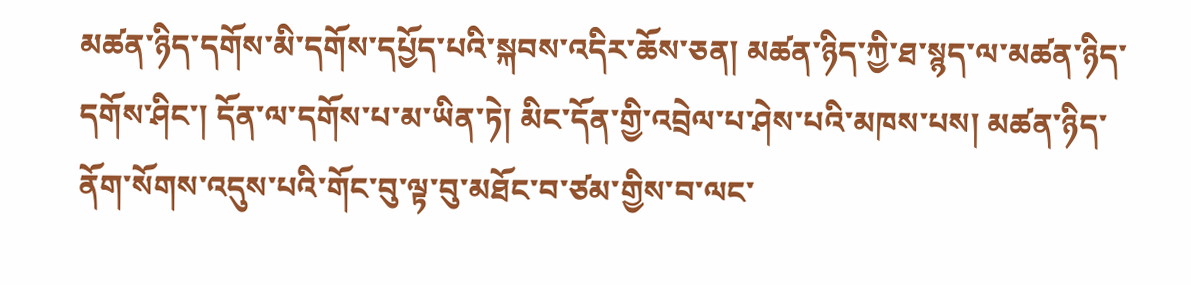མཚན་ཉིད་དགོས་མི་དགོས་དཔྱོད་པའི་སྐབས་འདིར་ཆོས་ཅན། མཚན་ཉིད་ཀྱི་ཐ་སྙད་ལ་མཚན་ཉིད་དགོས་ཤིང་། དོན་ལ་དགོས་པ་མ་ཡིན་ཏེ། མིང་དོན་གྱི་འབྲེལ་པ་ཤེས་པའི་མཁས་པས། མཚན་ཉིད་ནོག་སོགས་འདུས་པའི་གོང་བུ་ལྟ་བུ་མཐོང་བ་ཙམ་གྱིས་བ་ལང་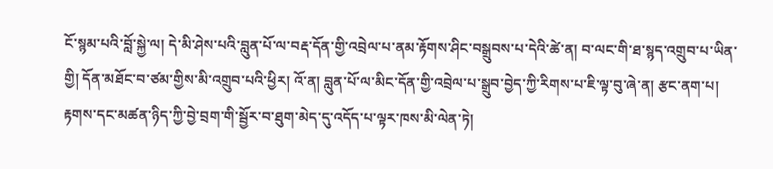ངོ་སྙམ་པའི་བློ་སྐྱེ་ལ། དེ་མི་ཤེས་པའི་བླུན་པོ་ལ་བརྡ་དོན་གྱི་འབྲེལ་པ་ནམ་རྟོགས་ཤིང་བསྒྲུབས་པ་དེའི་ཚེ་ན། བ་ལང་གི་ཐ་སྙད་འགྲུབ་པ་ཡིན་གྱི། དོན་མཐོང་བ་ཙམ་གྱིས་མི་འགྲུབ་པའི་ཕྱིར། འོ་ན། བླུན་པོ་ལ་མིང་དོན་གྱི་འབྲེལ་པ་སྒྲུབ་བྱེད་ཀྱི་རིགས་པ་ཇི་ལྟ་བུ་ཞེ་ན། རྩང་ནག་པ། རྟགས་དང་མཚན་ཉིད་ཀྱི་བྱེ་བྲག་གི་སྦྱོར་བ་ཐུག་མེད་དུ་འདོད་པ་ལྟར་ཁས་མི་ལེན་ཏེ།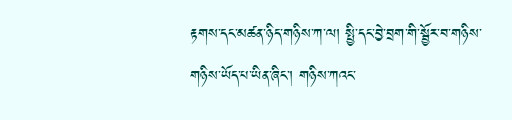རྟགས་དང་མཚན་ཉིད་གཉིས་ཀ་ལ། སྤྱི་དང་བྱེ་བྲག་གི་སྦྱོར་བ་གཉིས་གཉིས་ཡོད་པ་ཡིན་ཞིང་། གཉིས་ཀའང་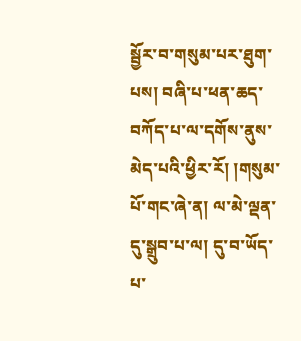སྦྱོར་བ་གསུམ་པར་ཐུག་པས། བཞི་པ་ཕན་ཆད་བཀོད་པ་ལ་དགོས་ནུས་མེད་པའི་ཕྱིར་རོ། །གསུམ་པོ་གང་ཞེ་ན། ལ་མེ་ལྡན་དུ་སྒྲུབ་པ་ལ། དུ་བ་ཡོད་པ་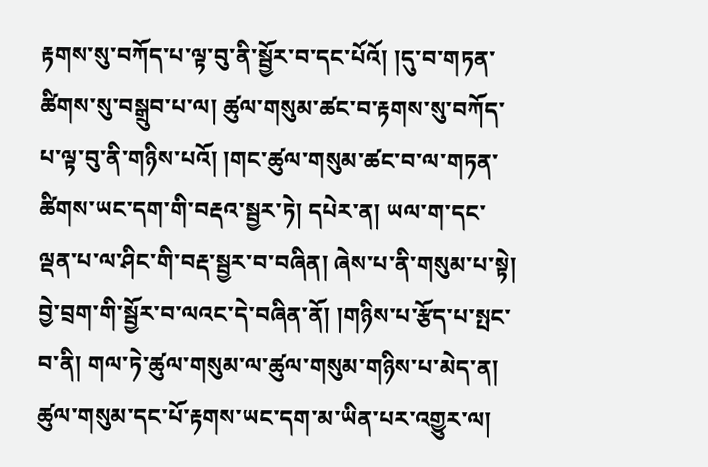རྟགས་སུ་བཀོད་པ་ལྟ་བུ་ནི་སྦྱོར་བ་དང་པོའོ། །དུ་བ་གཏན་ཚིགས་སུ་བསྒྲུབ་པ་ལ། ཚུལ་གསུམ་ཚང་བ་རྟགས་སུ་བཀོད་པ་ལྟ་བུ་ནི་གཉིས་པའོ། །གང་ཚུལ་གསུམ་ཚང་བ་ལ་གཏན་ཚིགས་ཡང་དག་གི་བརྡའ་སྦྱར་ཏེ། དཔེར་ན། ཡལ་ག་དང་ལྡན་པ་ལ་ཤིང་གི་བརྡ་སྦྱར་བ་བཞིན། ཞེས་པ་ནི་གསུམ་པ་སྟེ། བྱེ་བྲག་གི་སྦྱོར་བ་ལའང་དེ་བཞིན་ནོ། །གཉིས་པ་རྩོད་པ་སྤང་བ་ནི། གལ་ཏེ་ཚུལ་གསུམ་ལ་ཚུལ་གསུམ་གཉིས་པ་མེད་ན། ཚུལ་གསུམ་དང་པོ་རྟགས་ཡང་དག་མ་ཡིན་པར་འགྱུར་ལ།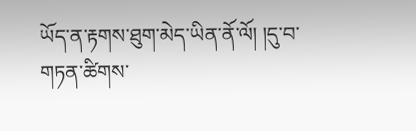ཡོད་ན་རྟགས་ཐུག་མེད་ཡིན་ནོ་ལོ། །དུ་བ་གཏན་ཚིགས་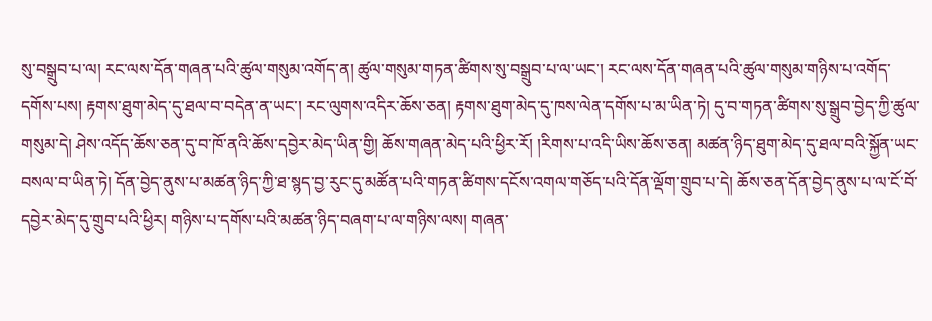སུ་བསྒྲུབ་པ་ལ། རང་ལས་དོན་གཞན་པའི་ཚུལ་གསུམ་འགོད་ན། ཚུལ་གསུམ་གཏན་ཚིགས་སུ་བསྒྲུབ་པ་ལ་ཡང་། རང་ལས་དོན་གཞན་པའི་ཚུལ་གསུམ་གཉིས་པ་འགོད་དགོས་པས། རྟགས་ཐུག་མེད་དུ་ཐལ་བ་བདེན་ན་ཡང་། རང་ལུགས་འདིར་ཆོས་ཅན། རྟགས་ཐུག་མེད་དུ་ཁས་ལེན་དགོས་པ་མ་ཡིན་ཏེ། དུ་བ་གཏན་ཚིགས་སུ་སྒྲུབ་བྱེད་ཀྱི་ཚུལ་གསུམ་དེ། ཤེས་འདོད་ཆོས་ཅན་དུ་བ་ཁོ་ནའི་ཆོས་དབྱེར་མེད་ཡིན་གྱི། ཆོས་གཞན་མེད་པའི་ཕྱིར་རོ། །རིགས་པ་འདི་ཡིས་ཆོས་ཅན། མཚན་ཉིད་ཐུག་མེད་དུ་ཐལ་བའི་སྐྱོན་ཡང་བསལ་བ་ཡིན་ཏེ། དོན་བྱེད་ནུས་པ་མཚན་ཉིད་ཀྱི་ཐ་སྙད་བྱ་རུང་དུ་མཚོན་པའི་གཏན་ཚིགས་དངོས་འགལ་གཅོད་པའི་དོན་ལྡོག་གྲུབ་པ་དེ། ཆོས་ཅན་དོན་བྱེད་ནུས་པ་ལ་ངོ་བོ་དབྱེར་མེད་དུ་གྲུབ་པའི་ཕྱིར། གཉིས་པ་དགོས་པའི་མཚན་ཉིད་བཞག་པ་ལ་གཉིས་ལས། གཞན་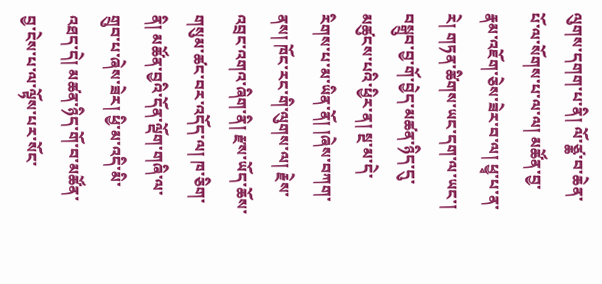ལུགས་དགག་པ་ནི། ལོ་ཙྪ་བ་ཆེན་པོ་ལ་སོགས་པ་ལ་ལ། མཚོན་བྱ་རྣམ་འཇོག་ཅེས་ཟེར་བ་ལ། ཕྱྭ་པ་ན་རེ། གཏན་ཚིགས་ཡང་དག་ལ་ཡང་། བསྒྲུབ་བྱ་གོ་བྱེད་མཚན་ཉིད་དུ་མཚུངས་པའི་ཕྱིར་ན། སྔ་མ་དེ་རིགས་པ་མ་ཡིན་ནོ། །ཞེས་བཀག་ནས། ཁོང་རང་གི་ལུགས་ལ། རྗེས་འབྲང་འགའ་ཞིག་ནི། རྫས་ཡོད་ཆོས་གསུམ་ཚང་བར་འདོད་ལ། ཁ་ཅིག་ནི། མཚོན་བྱའི་དོན་ལྡོག་གཞི་ལ་གྲུབ་པ་ཞེས་ཟེར། ཕྱི་མ་འདི་མི་འཐད་དེ། མཚན་ཉིད་གོ་བ་མཚོན་བྱ་ངེས་པ་ལ་ལྟོས་པར་སོང་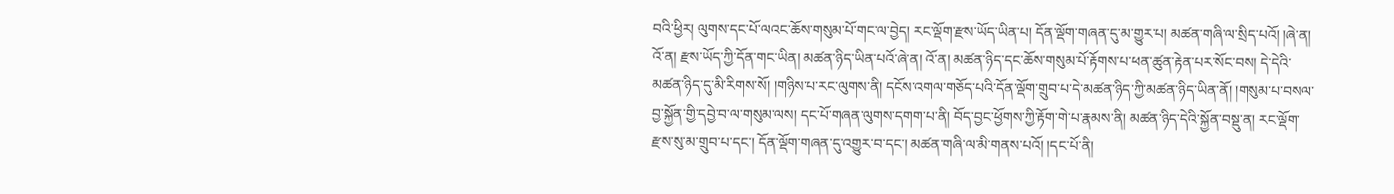བའི་ཕྱིར། ལུགས་དང་པོ་ལའང་ཆོས་གསུམ་པོ་གང་ལ་བྱེད། རང་ལྡོག་རྫས་ཡོད་ཡིན་པ། དོན་ལྡོག་གཞན་དུ་མ་གྱུར་པ། མཚན་གཞི་ལ་སྲིད་པའོ། །ཞེ་ན། འོ་ན། རྫས་ཡོད་ཀྱི་དོན་གང་ཡིན། མཚན་ཉིད་ཡིན་པའོ་ཞེ་ན། འོ་ན། མཚན་ཉིད་དང་ཆོས་གསུམ་པོ་རྟོགས་པ་ཕན་ཚུན་རྟེན་པར་སོང་བས། དེ་དེའི་མཚན་ཉིད་དུ་མི་རིགས་སོ། །གཉིས་པ་རང་ལུགས་ནི། དངོས་འགལ་གཅོད་པའི་དོན་ལྡོག་གྲུབ་པ་དེ་མཚན་ཉིད་ཀྱི་མཚན་ཉིད་ཡིན་ནོ། །གསུམ་པ་བསལ་བྱ་སྐྱོན་གྱི་དབྱེ་བ་ལ་གསུམ་ལས། དང་པོ་གཞན་ལུགས་དགག་པ་ནི། བོད་བྱང་ཕྱོགས་ཀྱི་རྟོག་གེ་པ་རྣམས་ནི། མཚན་ཉིད་དེའི་སྐྱོན་བསྡུ་ན། རང་ལྡོག་རྫས་སུ་མ་གྲུབ་པ་དང་། དོན་ལྡོག་གཞན་དུ་འགྱུར་བ་དང་། མཚན་གཞི་ལ་མི་གནས་པའོ། །དང་པོ་ནི།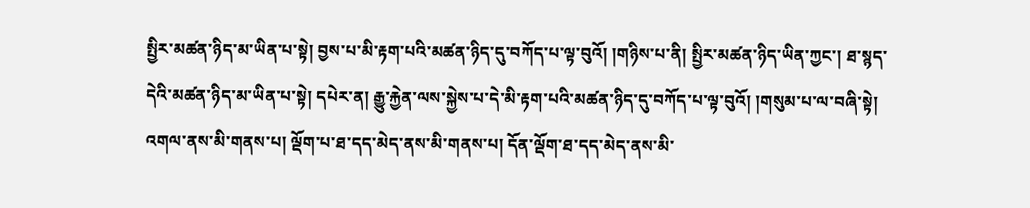སྤྱིར་མཚན་ཉིད་མ་ཡིན་པ་སྟེ། བྱས་པ་མི་རྟག་པའི་མཚན་ཉིད་དུ་བཀོད་པ་ལྟ་བུའོ། །གཉིས་པ་ནི། སྤྱིར་མཚན་ཉིད་ཡིན་ཀྱང་། ཐ་སྙད་དེའི་མཚན་ཉིད་མ་ཡིན་པ་སྟེ། དཔེར་ན། རྒྱུ་རྐྱེན་ལས་སྐྱེས་པ་དེ་མི་རྟག་པའི་མཚན་ཉིད་དུ་བཀོད་པ་ལྟ་བུའོ། །གསུམ་པ་ལ་བཞི་སྟེ། འགལ་ནས་མི་གནས་པ། ལྡོག་པ་ཐ་དད་མེད་ནས་མི་གནས་པ། དོན་ལྡོག་ཐ་དད་མེད་ནས་མི་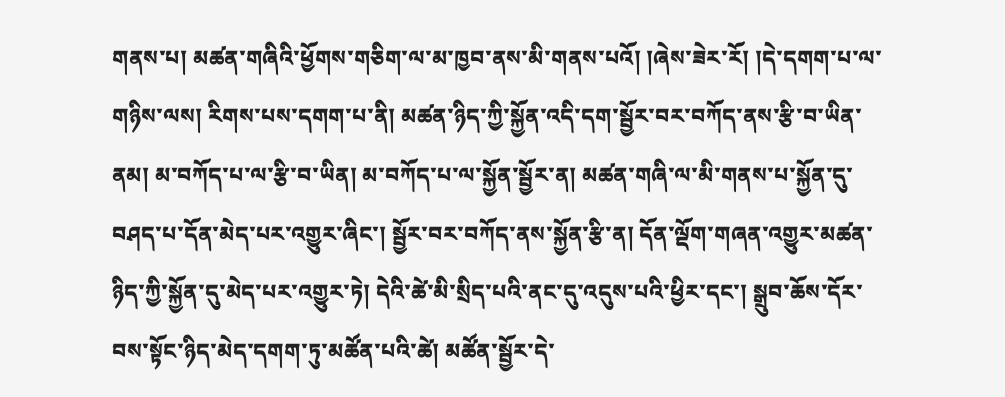གནས་པ། མཚན་གཞིའི་ཕྱོགས་གཅིག་ལ་མ་ཁྱབ་ནས་མི་གནས་པའོ། །ཞེས་ཟེར་རོ། །དེ་དགག་པ་ལ་གཉིས་ལས། རིགས་པས་དགག་པ་ནི། མཚན་ཉིད་ཀྱི་སྐྱོན་འདི་དག་སྦྱོར་བར་བཀོད་ནས་རྩི་བ་ཡིན་ནམ། མ་བཀོད་པ་ལ་རྩི་བ་ཡིན། མ་བཀོད་པ་ལ་སྐྱོན་སྦྱོར་ན། མཚན་གཞི་ལ་མི་གནས་པ་སྐྱོན་དུ་བཤད་པ་དོན་མེད་པར་འགྱུར་ཞིང་། སྦྱོར་བར་བཀོད་ནས་སྐྱོན་རྩི་ན། དོན་ལྡོག་གཞན་འགྱུར་མཚན་ཉིད་ཀྱི་སྐྱོན་དུ་མེད་པར་འགྱུར་ཏེ། དེའི་ཚེ་མི་སྲིད་པའི་ནང་དུ་འདུས་པའི་ཕྱིར་དང་། སྒྲུབ་ཆོས་དོར་བས་སྟོང་ཉིད་མེད་དགག་ཏུ་མཚོན་པའི་ཚེ། མཚོན་སྦྱོར་དེ་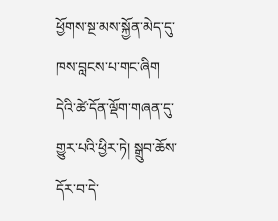ཕྱོགས་སྔ་མས་སྐྱོན་མེད་དུ་ཁས་བླངས་པ་གང་ཞིག དེའི་ཚེ་དོན་ལྡོག་གཞན་དུ་གྱུར་པའི་ཕྱིར་ཏེ། སྒྲུབ་ཆོས་དོར་བ་དེ་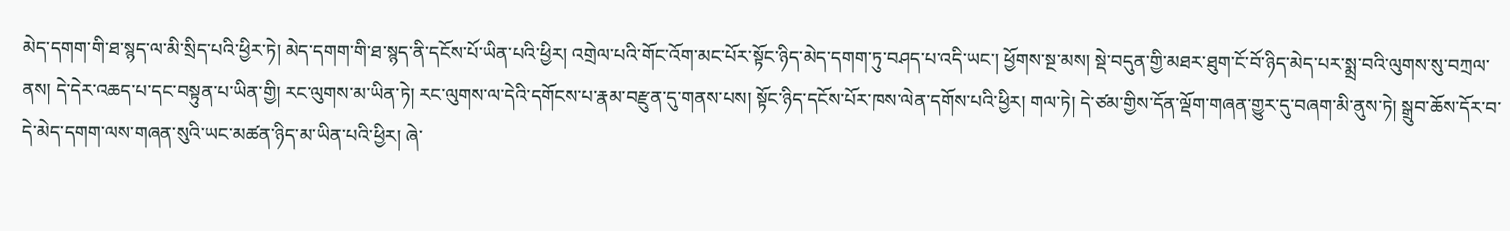མེད་དགག་གི་ཐ་སྙད་ལ་མི་སྲིད་པའི་ཕྱིར་ཏེ། མེད་དགག་གི་ཐ་སྙད་ནི་དངོས་པོ་ཡིན་པའི་ཕྱིར། འགྲེལ་པའི་གོང་འོག་མང་པོར་སྟོང་ཉིད་མེད་དགག་ཏུ་བཤད་པ་འདི་ཡང་། ཕྱོགས་སྔ་མས། སྡེ་བདུན་གྱི་མཐར་ཐུག་ངོ་བོ་ཉིད་མེད་པར་སྨྲ་བའི་ལུགས་སུ་བཀྲལ་ནས། དེ་དེར་འཆད་པ་དང་བསྟུན་པ་ཡིན་གྱི། རང་ལུགས་མ་ཡིན་ཏེ། རང་ལུགས་ལ་དེའི་དགོངས་པ་རྣམ་བརྫུན་དུ་གནས་པས། སྟོང་ཉིད་དངོས་པོར་ཁས་ལེན་དགོས་པའི་ཕྱིར། གལ་ཏེ། དེ་ཙམ་གྱིས་དོན་ལྡོག་གཞན་གྱུར་དུ་བཞག་མི་ནུས་ཏེ། སྒྲུབ་ཆོས་དོར་བ་དེ་མེད་དགག་ལས་གཞན་སུའི་ཡང་མཚན་ཉིད་མ་ཡིན་པའི་ཕྱིར། ཞེ་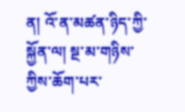ན། འོ་ན་མཚན་ཉིད་ཀྱི་སྐྱོན་ལ། སྔ་མ་གཉིས་ཀྱིས་ཆོག་པར་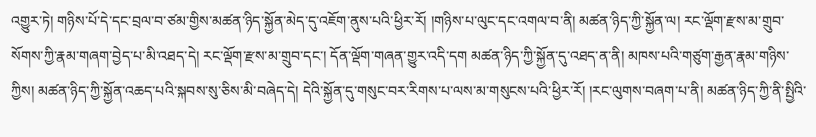འགྱུར་ཏེ། གཉིས་པོ་དེ་དང་བྲལ་བ་ཙམ་གྱིས་མཚན་ཉིད་སྐྱོན་མེད་དུ་འཇོག་ནུས་པའི་ཕྱིར་རོ། །གཉིས་པ་ལུང་དང་འགལ་བ་ནི། མཚན་ཉིད་ཀྱི་སྐྱོན་ལ། རང་ལྡོག་རྫས་མ་གྲུབ་སོགས་ཀྱི་རྣམ་གཞག་བྱེད་པ་མི་འཐད་དེ། རང་ལྡོག་རྫས་མ་གྲུབ་དང་། དོན་ལྡོག་གཞན་གྱུར་འདི་དག མཚན་ཉིད་ཀྱི་སྐྱོན་དུ་འཐད་ན་ནི། མཁས་པའི་གཙུག་རྒྱན་རྣམ་གཉིས་ཀྱིས། མཚན་ཉིད་ཀྱི་སྐྱོན་འཆད་པའི་སྐབས་སུ་ཅིས་མི་བཞེད་དེ། དེའི་སྐྱོན་དུ་གསུང་བར་རིགས་པ་ལས་མ་གསུངས་པའི་ཕྱིར་རོ། །རང་ལུགས་བཞག་པ་ནི། མཚན་ཉིད་ཀྱི་ནི་སྤྱིའི་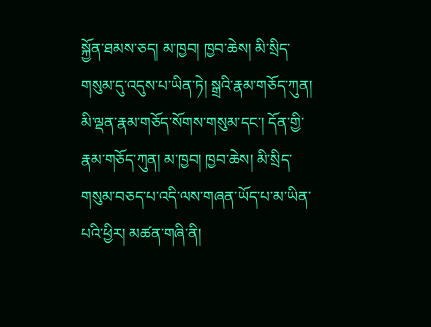སྐྱོན་ཐམས་ཅད། མ་ཁྱབ། ཁྱབ་ཆེས། མི་སྲིད་གསུམ་དུ་འདུས་པ་ཡིན་ཏེ། སྒྲའི་རྣམ་གཅོད་ཀུན། མི་ལྡན་རྣམ་གཅོད་སོགས་གསུམ་དང་། དོན་གྱི་རྣམ་གཅོད་ཀུན། མ་ཁྱབ། ཁྱབ་ཆེས། མི་སྲིད་གསུམ་བཅད་པ་འདི་ལས་གཞན་ཡོད་པ་མ་ཡིན་པའི་ཕྱིར། མཚན་གཞི་ནི།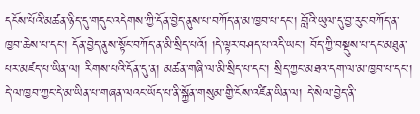དངོས་པོའི་མཚན་ཉིད་དུ་གདུང་འདེགས་ཀྱི་དོན་བྱེད་ནུས་པ་བཀོད་ན་མ་ཁྱབ་པ་དང་། བློའི་ཡུལ་དུ་བྱ་རུང་བཀོད་ན་ཁྱབ་ཆེས་པ་དང་། དོན་བྱེད་ནུས་སྟོང་བཀོད་ན་མི་སྲིད་པའོ། །དེ་ལྟར་བཤད་པ་འདི་ཡང་། བོད་ཀྱི་བསྡུས་པ་དང་མཐུན་པར་མཛད་པ་ཡིན་ལ། རིགས་པའི་དོན་དུ་ན། མཚན་གཞི་ལ་མི་སྲིད་པ་དང་། སྲིད་ཀྱང་མཐའ་དག་ལ་མ་ཁྱབ་པ་དང་། དེ་ལ་ཁྱབ་ཀྱང་དེ་མ་ཡིན་པ་གཞན་ལའང་ཡོད་པ་ནི་སྐྱོན་གསུམ་གྱི་ངོས་འཛིན་ཡིན་ལ། དེ་སེལ་བྱེད་ནི་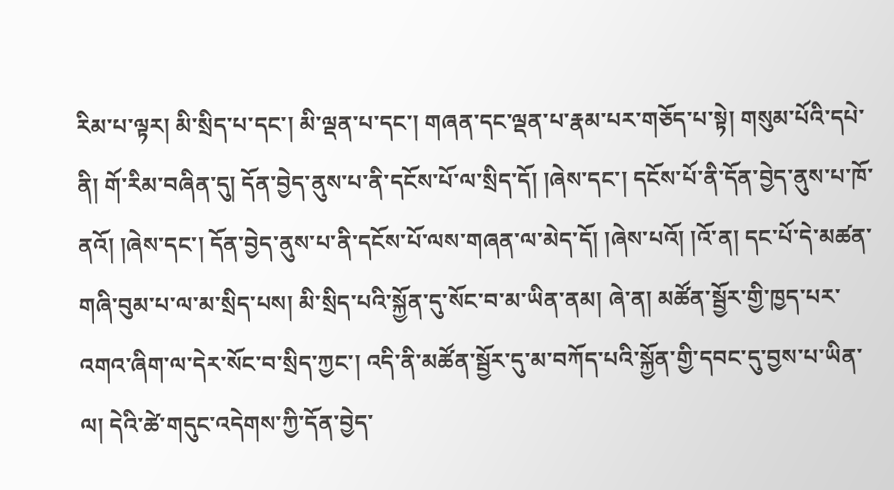རིམ་པ་ལྟར། མི་སྲིད་པ་དང་། མི་ལྡན་པ་དང་། གཞན་དང་ལྡན་པ་རྣམ་པར་གཅོད་པ་སྟེ། གསུམ་པོའི་དཔེ་ནི། གོ་རིམ་བཞིན་དུ། དོན་བྱེད་ནུས་པ་ནི་དངོས་པོ་ལ་སྲིད་དོ། །ཞེས་དང་། དངོས་པོ་ནི་དོན་བྱེད་ནུས་པ་ཁོ་ནའོ། །ཞེས་དང་། དོན་བྱེད་ནུས་པ་ནི་དངོས་པོ་ལས་གཞན་ལ་མེད་དོ། །ཞེས་པའོ། །འོ་ན། དང་པོ་དེ་མཚན་གཞི་བུམ་པ་ལ་མ་སྲིད་པས། མི་སྲིད་པའི་སྐྱོན་དུ་སོང་བ་མ་ཡིན་ནམ། ཞེ་ན། མཚོན་སྦྱོར་གྱི་ཁྱད་པར་འགའ་ཞིག་ལ་དེར་སོང་བ་སྲིད་ཀྱང་། འདི་ནི་མཚོན་སྦྱོར་དུ་མ་བཀོད་པའི་སྐྱོན་གྱི་དབང་དུ་བྱས་པ་ཡིན་ལ། དེའི་ཚེ་གདུང་འདེགས་ཀྱི་དོན་བྱེད་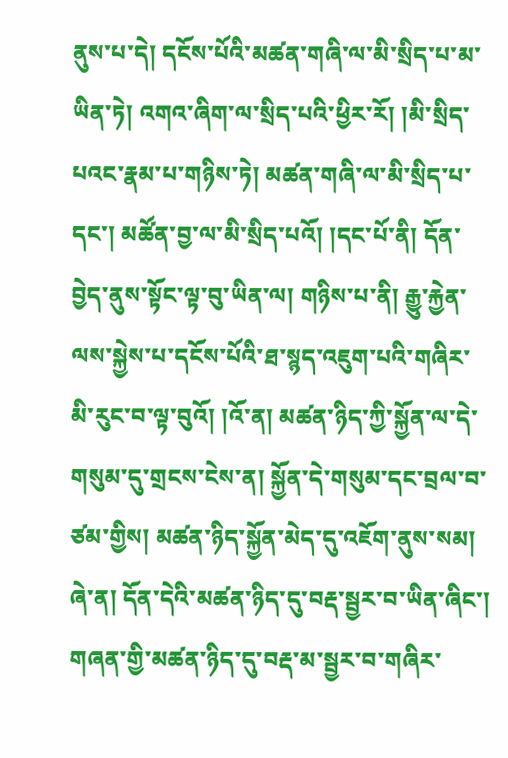ནུས་པ་དེ། དངོས་པོའི་མཚན་གཞི་ལ་མི་སྲིད་པ་མ་ཡིན་ཏེ། འགའ་ཞིག་ལ་སྲིད་པའི་ཕྱིར་རོ། །མི་སྲིད་པའང་རྣམ་པ་གཉིས་ཏེ། མཚན་གཞི་ལ་མི་སྲིད་པ་དང་། མཚོན་བྱ་ལ་མི་སྲིད་པའོ། །དང་པོ་ནི། དོན་བྱེད་ནུས་སྟོང་ལྟ་བུ་ཡིན་ལ། གཉིས་པ་ནི། རྒྱུ་རྐྱེན་ལས་སྐྱེས་པ་དངོས་པོའི་ཐ་སྙད་འཇུག་པའི་གཞིར་མི་རུང་བ་ལྟ་བུའོ། །འོ་ན། མཚན་ཉིད་ཀྱི་སྐྱོན་ལ་དེ་གསུམ་དུ་གྲངས་ངེས་ན། སྐྱོན་དེ་གསུམ་དང་བྲལ་བ་ཙམ་གྱིས། མཚན་ཉིད་སྐྱོན་མེད་དུ་འཇོག་ནུས་སམ། ཞེ་ན། དོན་དེའི་མཚན་ཉིད་དུ་བརྡ་སྦྱར་བ་ཡིན་ཞིང་། གཞན་གྱི་མཚན་ཉིད་དུ་བརྡ་མ་སྦྱར་བ་གཞིར་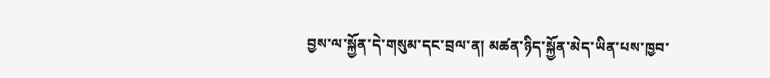བྱས་ལ་སྐྱོན་དེ་གསུམ་དང་བྲལ་ན། མཚན་ཉིད་སྐྱོན་མེད་ཡིན་པས་ཁྱབ་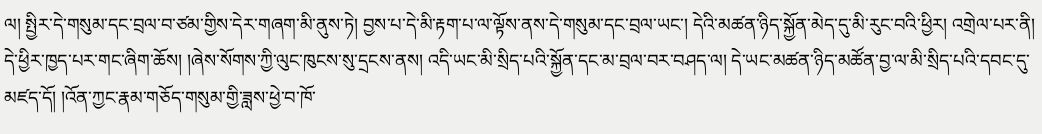ལ། སྤྱིར་དེ་གསུམ་དང་བྲལ་བ་ཙམ་གྱིས་དེར་གཞག་མི་ནུས་ཏེ། བྱས་པ་དེ་མི་རྟག་པ་ལ་ལྟོས་ནས་དེ་གསུམ་དང་བྲལ་ཡང་། དེའི་མཚན་ཉིད་སྐྱོན་མེད་དུ་མི་རུང་བའི་ཕྱིར། འགྲེལ་པར་ནི། དེ་ཕྱིར་ཁྱད་པར་གང་ཞིག་ཆོས། །ཞེས་སོགས་ཀྱི་ལུང་ཁུངས་སུ་དྲངས་ནས། འདི་ཡང་མི་སྲིད་པའི་སྐྱོན་དང་མ་བྲལ་བར་བཤད་ལ། དེ་ཡང་མཚན་ཉིད་མཚོན་བྱ་ལ་མི་སྲིད་པའི་དབང་དུ་མཛད་དོ། །འོན་ཀྱང་རྣམ་གཅོད་གསུམ་གྱི་ཟླས་ཕྱེ་བ་ཁོ་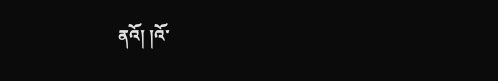ནའོ། །འོ་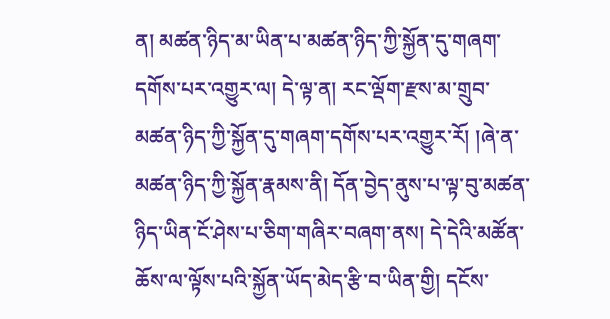ན། མཚན་ཉིད་མ་ཡིན་པ་མཚན་ཉིད་ཀྱི་སྐྱོན་དུ་གཞག་དགོས་པར་འགྱུར་ལ། དེ་ལྟ་ན། རང་ལྡོག་རྫས་མ་གྲུབ་མཚན་ཉིད་ཀྱི་སྐྱོན་དུ་གཞག་དགོས་པར་འགྱུར་རོ། །ཞེ་ན་མཚན་ཉིད་ཀྱི་སྐྱོན་རྣམས་ནི། དོན་བྱེད་ནུས་པ་ལྟ་བུ་མཚན་ཉིད་ཡིན་ངོ་ཤེས་པ་ཅིག་གཞིར་བཞག་ནས། དེ་དེའི་མཚོན་ཆོས་ལ་ལྟོས་པའི་སྐྱོན་ཡོད་མེད་རྩི་བ་ཡིན་གྱི། དངོས་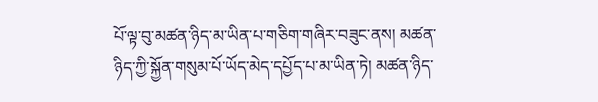པོ་ལྟ་བུ་མཚན་ཉིད་མ་ཡིན་པ་གཅིག་གཞིར་བཟུང་ནས། མཚན་ཉིད་ཀྱི་སྐྱོན་གསུམ་པོ་ཡོད་མེད་དཔྱོད་པ་མ་ཡིན་ཏེ། མཚན་ཉིད་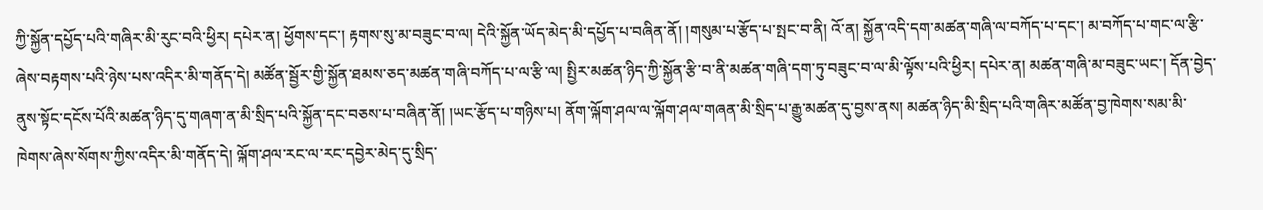ཀྱི་སྐྱོན་དཔྱོད་པའི་གཞིར་མི་རུང་བའི་ཕྱིར། དཔེར་ན། ཕྱོགས་དང་། རྟགས་སུ་མ་བཟུང་བ་ལ། དེའི་སྐྱོན་ཡོད་མེད་མི་དཔྱོད་པ་བཞིན་ནོ། །གསུམ་པ་རྩོད་པ་སྤང་བ་ནི། འོ་ན། སྐྱོན་འདི་དག་མཚན་གཞི་ལ་བཀོད་པ་དང་། མ་བཀོད་པ་གང་ལ་རྩི་ཞེས་བརྟགས་པའི་ཉེས་པས་འདིར་མི་གནོད་དེ། མཚོན་སྦྱོར་གྱི་སྐྱོན་ཐམས་ཅད་མཚན་གཞི་བཀོད་པ་ལ་རྩི་ལ། སྤྱིར་མཚན་ཉིད་ཀྱི་སྐྱོན་རྩི་བ་ནི་མཚན་གཞི་དག་ཏུ་བཟུང་བ་ལ་མི་ལྟོས་པའི་ཕྱིར། དཔེར་ན། མཚན་གཞི་མ་བཟུང་ཡང་། དོན་བྱེད་ནུས་སྟོང་དངོས་པོའི་མཚན་ཉིད་དུ་གཞག་ན་མི་སྲིད་པའི་སྐྱོན་དང་བཅས་པ་བཞིན་ནོ། །ཡང་རྩོད་པ་གཉིས་པ། ནོག་ལྐོག་ཤལ་ལ་ལྐོག་ཤལ་གཞན་མི་སྲིད་པ་རྒྱུ་མཚན་དུ་བྱས་ནས། མཚན་ཉིད་མི་སྲིད་པའི་གཞིར་མཚོན་བྱ་ཁེགས་སམ་མི་ཁེགས་ཞེས་སོགས་ཀྱིས་འདིར་མི་གནོད་དེ། ལྐོག་ཤལ་རང་ལ་རང་དབྱེར་མེད་དུ་སྲིད་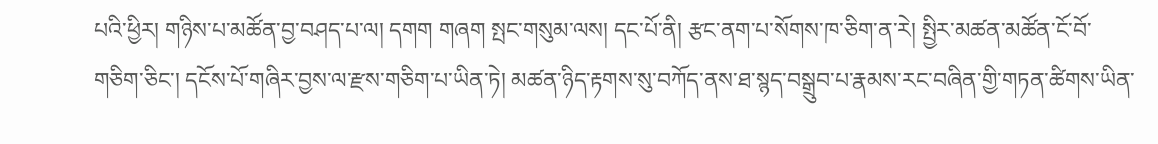པའི་ཕྱིར། གཉིས་པ་མཚོན་བྱ་བཤད་པ་ལ། དགག གཞག སྤང་གསུམ་ལས། དང་པོ་ནི། རྩང་ནག་པ་སོགས་ཁ་ཅིག་ན་རེ། སྤྱིར་མཚན་མཚོན་ངོ་བོ་གཅིག་ཅིང་། དངོས་པོ་གཞིར་བྱས་ལ་རྫས་གཅིག་པ་ཡིན་ཏེ། མཚན་ཉིད་རྟགས་སུ་བཀོད་ནས་ཐ་སྙད་བསྒྲུབ་པ་རྣམས་རང་བཞིན་གྱི་གཏན་ཚིགས་ཡིན་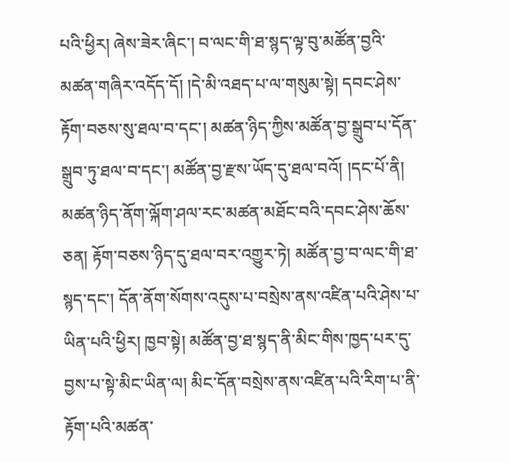པའི་ཕྱིར། ཞེས་ཟེར་ཞིང་། བ་ལང་གི་ཐ་སྙད་ལྟ་བུ་མཚོན་བྱའི་མཚན་གཞིར་འདོད་དོ། །དེ་མི་འཐད་པ་ལ་གསུམ་སྟེ། དབང་ཤེས་རྟོག་བཅས་སུ་ཐལ་བ་དང་། མཚན་ཉིད་ཀྱིས་མཚོན་བྱ་སྒྲུབ་པ་དོན་སྒྲུབ་ཏུ་ཐལ་བ་དང་། མཚོན་བྱ་རྫས་ཡོད་དུ་ཐལ་བའོ། །དང་པོ་ནི། མཚན་ཉིད་ནོག་ལྐོག་ཤལ་རང་མཚན་མཐོང་བའི་དབང་ཤེས་ཆོས་ཅན། རྟོག་བཅས་ཉིད་དུ་ཐལ་བར་འགྱུར་ཏེ། མཚོན་བྱ་བ་ལང་གི་ཐ་སྙད་དང་། དོན་ནོག་སོགས་འདུས་པ་བསྲེས་ནས་འཛིན་པའི་ཤེས་པ་ཡིན་པའི་ཕྱིར། ཁྱབ་སྟེ། མཚོན་བྱ་ཐ་སྙད་ནི་མིང་གིས་ཁྱད་པར་དུ་བྱས་པ་སྟེ་མིང་ཡིན་ལ། མིང་དོན་བསྲེས་ནས་འཛིན་པའི་རིག་པ་ནི་རྟོག་པའི་མཚན་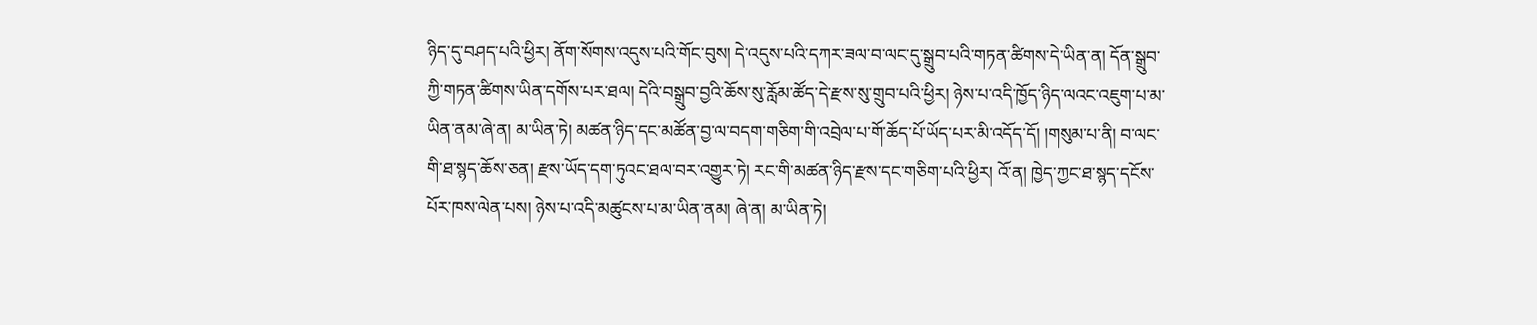ཉིད་དུ་བཤད་པའི་ཕྱིར། ནོག་སོགས་འདུས་པའི་གོང་བུས། དེ་འདུས་པའི་དཀར་ཟལ་བ་ལང་དུ་སྒྲུབ་པའི་གཏན་ཚིགས་དེ་ཡིན་ན། དོན་སྒྲུབ་ཀྱི་གཏན་ཚིགས་ཡིན་དགོས་པར་ཐལ། དེའི་བསྒྲུབ་བྱའི་ཆོས་སུ་རློམ་ཚོད་དེ་རྫས་སུ་གྲུབ་པའི་ཕྱིར། ཉེས་པ་འདི་ཁྱོད་ཉིད་ལའང་འཇུག་པ་མ་ཡིན་ནམ་ཞེ་ན། མ་ཡིན་ཏེ། མཚན་ཉིད་དང་མཚོན་བྱ་ལ་བདག་གཅིག་གི་འབྲེལ་པ་གོ་ཆོད་པོ་ཡོད་པར་མི་འདོད་དོ། །གསུམ་པ་ནི། བ་ལང་གི་ཐ་སྙད་ཆོས་ཅན། རྫས་ཡོད་དག་ཏུའང་ཐལ་བར་འགྱུར་ཏེ། རང་གི་མཚན་ཉིད་རྫས་དང་གཅིག་པའི་ཕྱིར། འོ་ན། ཁྱེད་ཀྱང་ཐ་སྙད་དངོས་པོར་ཁས་ལེན་པས། ཉེས་པ་འདི་མཚུངས་པ་མ་ཡིན་ནམ། ཞེ་ན། མ་ཡིན་ཏེ།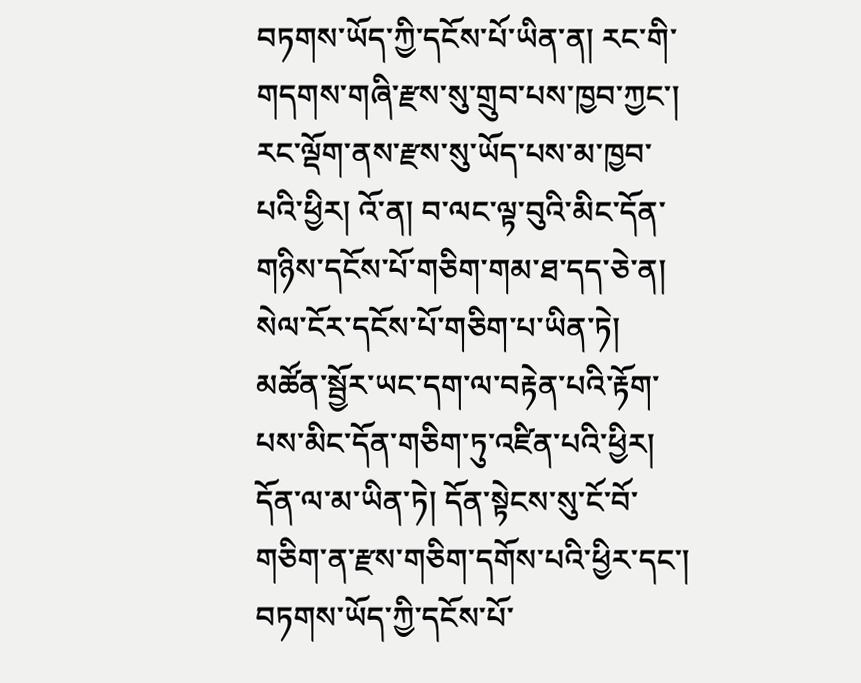བཏགས་ཡོད་ཀྱི་དངོས་པོ་ཡིན་ན། རང་གི་གདགས་གཞི་རྫས་སུ་གྲུབ་པས་ཁྱབ་ཀྱང་། རང་ལྡོག་ནས་རྫས་སུ་ཡོད་པས་མ་ཁྱབ་པའི་ཕྱིར། འོ་ན། བ་ལང་ལྟ་བུའི་མིང་དོན་གཉིས་དངོས་པོ་གཅིག་གམ་ཐ་དད་ཅེ་ན། སེལ་ངོར་དངོས་པོ་གཅིག་པ་ཡིན་ཏེ། མཚོན་སྦྱོར་ཡང་དག་ལ་བརྟེན་པའི་རྟོག་པས་མིང་དོན་གཅིག་ཏུ་འཛིན་པའི་ཕྱིར། དོན་ལ་མ་ཡིན་ཏེ། དོན་སྟེངས་སུ་ངོ་བོ་གཅིག་ན་རྫས་གཅིག་དགོས་པའི་ཕྱིར་དང་། བཏགས་ཡོད་ཀྱི་དངོས་པོ་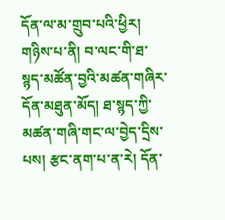དོན་ལ་མ་གྲུབ་པའི་ཕྱིར། གཉིས་པ་ནི། བ་ལང་གི་ཐ་སྙད་མཚོན་བྱའི་མཚན་གཞིར་དོན་མཐུན་མོད། ཐ་སྙད་ཀྱི་མཚན་གཞི་གང་ལ་བྱེད་དྲིས་པས། རྩང་ནག་པ་ན་རེ། དོན་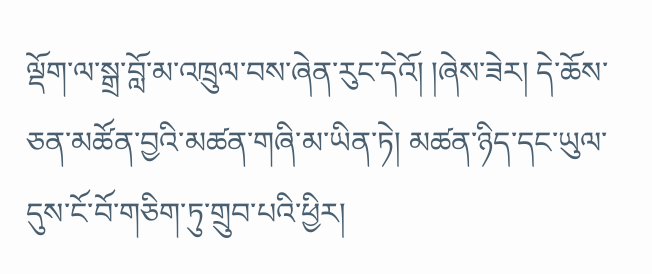ལྡོག་ལ་སྒྲ་བློ་མ་འཁྲུལ་བས་ཞེན་རུང་དེའོ། །ཞེས་ཟེར། དེ་ཆོས་ཅན་མཚོན་བྱའི་མཚན་གཞི་མ་ཡིན་ཏེ། མཚན་ཉིད་དང་ཡུལ་དུས་ངོ་བོ་གཅིག་ཏུ་གྲུབ་པའི་ཕྱིར།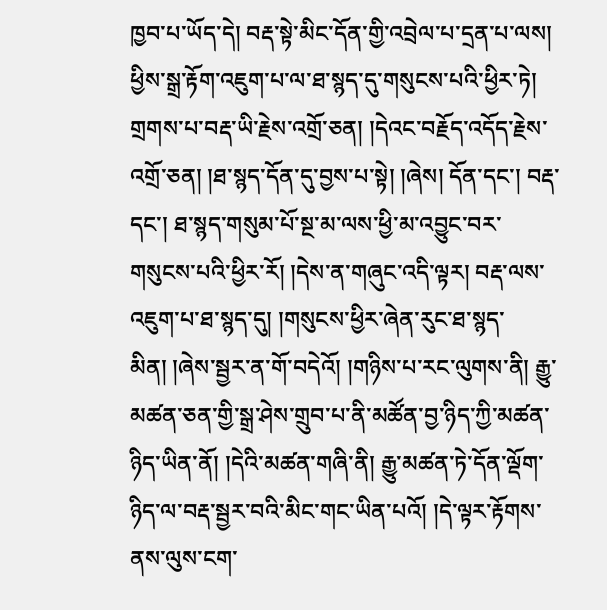ཁྱབ་པ་ཡོད་དེ། བརྡ་སྟེ་མིང་དོན་གྱི་འབྲེལ་པ་དྲན་པ་ལས། ཕྱིས་སྒྲ་རྟོག་འཇུག་པ་ལ་ཐ་སྙད་དུ་གསུངས་པའི་ཕྱིར་ཏེ། གྲགས་པ་བརྡ་ཡི་རྗེས་འགྲོ་ཅན། །དེའང་བརྗོད་འདོད་རྗེས་འགྲོ་ཅན། །ཐ་སྙད་དོན་དུ་བྱས་པ་སྟེ། །ཞེས། དོན་དང་། བརྡ་དང་། ཐ་སྙད་གསུམ་པོ་སྔ་མ་ལས་ཕྱི་མ་འབྱུང་བར་གསུངས་པའི་ཕྱིར་རོ། །དེས་ན་གཞུང་འདི་ལྟར། བརྡ་ལས་འཇུག་པ་ཐ་སྙད་དུ། །གསུངས་ཕྱིར་ཞེན་རུང་ཐ་སྙད་མིན། །ཞེས་སྦྱར་ན་གོ་བདེའོ། །གཉིས་པ་རང་ལུགས་ནི། རྒྱུ་མཚན་ཅན་གྱི་སྒྲ་ཤེས་གྲུབ་པ་ནི་མཚོན་བྱ་ཉིད་ཀྱི་མཚན་ཉིད་ཡིན་ནོ། །དེའི་མཚན་གཞི་ནི། རྒྱུ་མཚན་ཏེ་དོན་ལྡོག་ཉིད་ལ་བརྡ་སྦྱར་བའི་མིང་གང་ཡིན་པའོ། །དེ་ལྟར་རྟོགས་ནས་ལུས་ངག་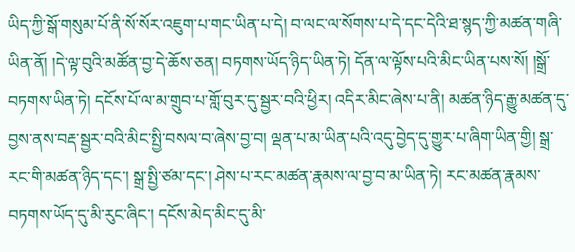ཡིད་ཀྱི་སྒོ་གསུམ་པོ་ནི་སོ་སོར་འཇུག་པ་གང་ཡིན་པ་དེ། བ་ལང་ལ་སོགས་པ་དེ་དང་དེའི་ཐ་སྙད་ཀྱི་མཚན་གཞི་ཡིན་ནོ། །དེ་ལྟ་བུའི་མཚོན་བྱ་དེ་ཆོས་ཅན། བཏགས་ཡོད་ཉིད་ཡིན་ཏེ། དོན་ལ་ལྟོས་པའི་མིང་ཡིན་པས་སོ། །སྒྲོ་བཏགས་ཡིན་ཏེ། དངོས་པོ་ལ་མ་གྲུབ་པ་གློ་བུར་དུ་སྦྱར་བའི་ཕྱིར། འདིར་མིང་ཞེས་པ་ནི། མཚན་ཉིད་རྒྱུ་མཚན་དུ་བྱས་ནས་བརྡ་སྦྱར་བའི་མིང་སྤྱི་བསལ་བ་ཞེས་བྱ་བ། ལྡན་པ་མ་ཡིན་པའི་འདུ་བྱེད་དུ་གྱུར་པ་ཞིག་ཡིན་གྱི། སྒྲ་རང་གི་མཚན་ཉིད་དང་། སྒྲ་སྤྱི་ཙམ་དང་། ཤེས་པ་རང་མཚན་རྣམས་ལ་བྱ་བ་མ་ཡིན་ཏེ། རང་མཚན་རྣམས་བཏགས་ཡོད་དུ་མི་རུང་ཞིང་། དངོས་མེད་མིང་དུ་མི་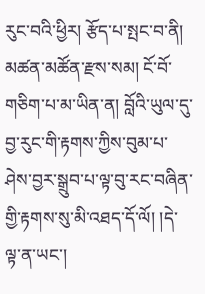རུང་བའི་ཕྱིར། རྩོད་པ་སྤང་བ་ནི། མཚན་མཚོན་རྫས་སམ། ངོ་བོ་གཅིག་པ་མ་ཡིན་ན། བློའི་ཡུལ་དུ་བྱ་རུང་གི་རྟགས་ཀྱིས་བུམ་པ་ཤེས་བྱར་སྒྲུབ་པ་ལྟ་བུ་རང་བཞིན་གྱི་རྟགས་སུ་མི་འཐད་དོ་ལོ། །དེ་ལྟ་ན་ཡང་།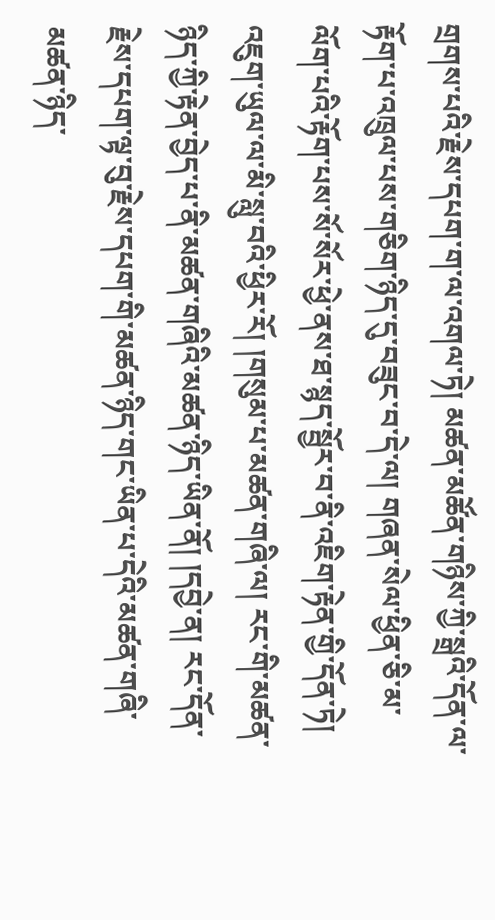གྲགས་པའི་རྗེས་དཔག་ག་ལ་འགལ་ཏེ། མཚན་མཚོན་གཉིས་ཀྱི་སྒྲའི་དོན་ལ་རྟོག་པ་འཁྲུལ་པས་གཅིག་ཉིད་དུ་བཟུང་བ་དེ་ལ། གཞན་སེལ་ཕྱིན་ཅི་མ་ལོག་པའི་རྟོག་པས་སོ་སོར་ཕྱེ་ནས་ཐ་སྙད་སྦྱོར་བ་ནི་འཇིག་རྟེན་གྱི་དོན་ཏེ། འཇུག་ཡུལ་ལ་མི་སླུ་བའི་ཕྱིར་རོ། །གསུམ་པ་མཚན་གཞི་ལ། རང་གི་མཚན་ཉིད་ཀྱི་རྟེན་བྱེད་པ་ནི་མཚན་གཞིའི་མཚན་ཉིད་ཡིན་ནོ། །དབྱེ་ན། རང་དོན་རྗེས་དཔག་ལྟ་བུ་རྗེས་དཔག་གི་མཚན་ཉིད་གང་ཡིན་པ་དེའི་མཚན་གཞི་མཚན་ཉིད་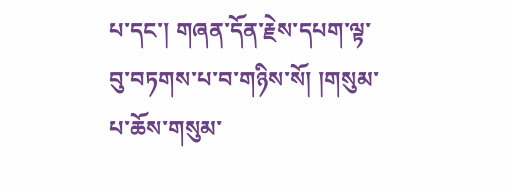པ་དང་། གཞན་དོན་རྗེས་དཔག་ལྟ་བུ་བཏགས་པ་བ་གཉིས་སོ། །གསུམ་པ་ཆོས་གསུམ་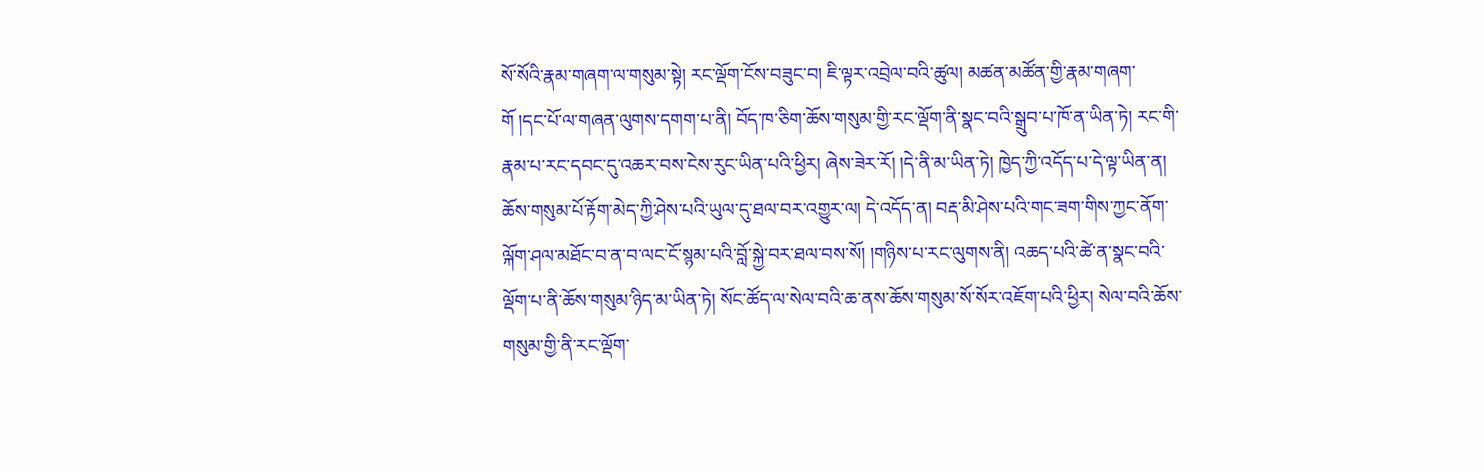སོ་སོའི་རྣམ་གཞག་ལ་གསུམ་སྟེ། རང་ལྡོག་ངོས་བཟུང་བ། ཇི་ལྟར་འབྲེལ་བའི་ཚུལ། མཚན་མཚོན་གྱི་རྣམ་གཞག་གོ །དང་པོ་ལ་གཞན་ལུགས་དགག་པ་ནི། བོད་ཁ་ཅིག་ཆོས་གསུམ་གྱི་རང་ལྡོག་ནི་སྣང་བའི་སྒྲུབ་པ་ཁོ་ན་ཡིན་ཏེ། རང་གི་རྣམ་པ་རང་དབང་དུ་འཆར་བས་ངེས་རུང་ཡིན་པའི་ཕྱིར། ཞེས་ཟེར་རོ། །དེ་ནི་མ་ཡིན་ཏེ། ཁྱེད་ཀྱི་འདོད་པ་དེ་ལྟ་ཡིན་ན། ཆོས་གསུམ་པོ་རྟོག་མེད་ཀྱི་ཤེས་པའི་ཡུལ་དུ་ཐལ་བར་འགྱུར་ལ། དེ་འདོད་ན། བརྡ་མི་ཤེས་པའི་གང་ཟག་གིས་ཀྱང་ནོག་ལྐོག་ཤལ་མཐོང་བ་ན་བ་ལང་ངོ་སྙམ་པའི་བློ་སྐྱེ་བར་ཐལ་བས་སོ། །གཉིས་པ་རང་ལུགས་ནི། འཆད་པའི་ཚེ་ན་སྣང་བའི་ལྡོག་པ་ནི་ཆོས་གསུམ་ཉིད་མ་ཡིན་ཏེ། སོང་ཚོད་ལ་སེལ་བའི་ཆ་ནས་ཆོས་གསུམ་སོ་སོར་འཇོག་པའི་ཕྱིར། སེལ་བའི་ཆོས་གསུམ་གྱི་ནི་རང་ལྡོག་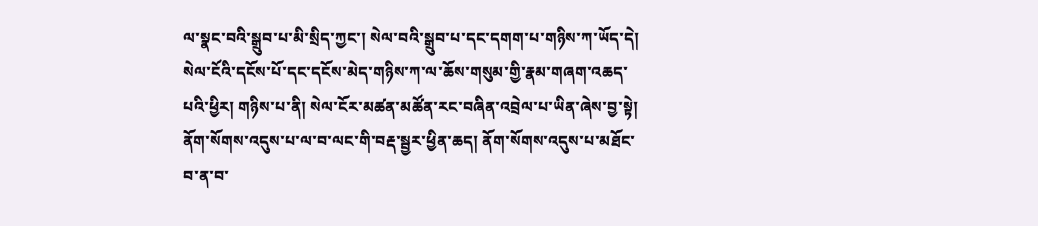ལ་སྣང་བའི་སྒྲུབ་པ་མི་སྲིད་ཀྱང་། སེལ་བའི་སྒྲུབ་པ་དང་དགག་པ་གཉིས་ཀ་ཡོད་དེ། སེལ་ངོའི་དངོས་པོ་དང་དངོས་མེད་གཉིས་ཀ་ལ་ཆོས་གསུམ་གྱི་རྣམ་གཞག་འཆད་པའི་ཕྱིར། གཉིས་པ་ནི། སེལ་ངོར་མཚན་མཚོན་རང་བཞིན་འབྲེལ་པ་ཡིན་ཞེས་བྱ་སྟེ། ནོག་སོགས་འདུས་པ་ལ་བ་ལང་གི་བརྡ་སྦྱར་ཕྱིན་ཆད། ནོག་སོགས་འདུས་པ་མཐོང་བ་ན་བ་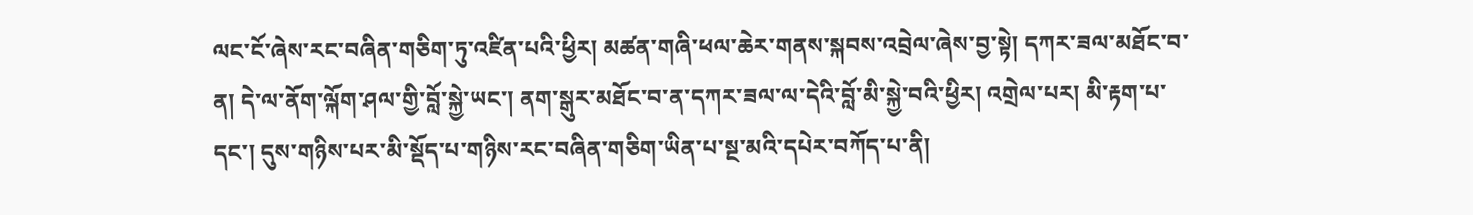ལང་ངོ་ཞེས་རང་བཞིན་གཅིག་ཏུ་འཛིན་པའི་ཕྱིར། མཚན་གཞི་ཕལ་ཆེར་གནས་སྐབས་འབྲེལ་ཞེས་བྱ་སྟེ། དཀར་ཟལ་མཐོང་བ་ན། དེ་ལ་ནོག་ལྐོག་ཤལ་གྱི་བློ་སྐྱེ་ཡང་། ནག་སྒུར་མཐོང་བ་ན་དཀར་ཟལ་ལ་དེའི་བློ་མི་སྐྱེ་བའི་ཕྱིར། འགྲེལ་པར། མི་རྟག་པ་དང་། དུས་གཉིས་པར་མི་སྡོད་པ་གཉིས་རང་བཞིན་གཅིག་ཡིན་པ་སྔ་མའི་དཔེར་བཀོད་པ་ནི།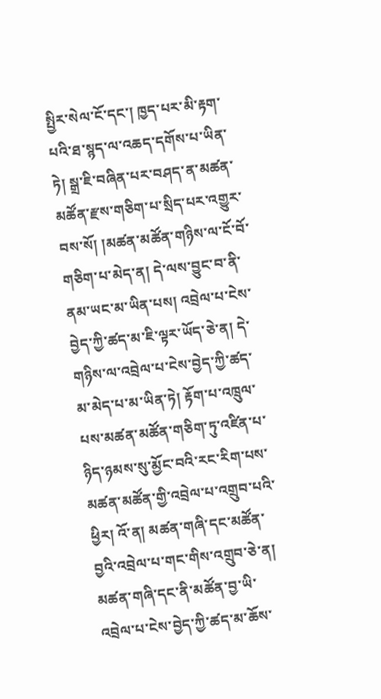སྤྱིར་སེལ་ངོ་དང་། ཁྱད་པར་མི་རྟག་པའི་ཐ་སྙད་ལ་འཆད་དགོས་པ་ཡིན་ཏེ། སྒྲ་ཇི་བཞིན་པར་བཤད་ན་མཚན་མཚོན་རྫས་གཅིག་པ་སྲིད་པར་འགྱུར་བས་སོ། །མཚན་མཚོན་གཉིས་ལ་ངོ་བོ་གཅིག་པ་མེད་ན། དེ་ལས་བྱུང་བ་ནི་ནམ་ཡང་མ་ཡིན་པས། འབྲེལ་པ་ངེས་བྱེད་ཀྱི་ཚད་མ་ཇི་ལྟར་ཡོད་ཅེ་ན། དེ་གཉིས་ལ་འབྲེལ་པ་ངེས་བྱེད་ཀྱི་ཚད་མ་མེད་པ་མ་ཡིན་ཏེ། རྟོག་པ་འཁྲུལ་པས་མཚན་མཚོན་གཅིག་ཏུ་འཛིན་པ་ཉིད་ཉམས་སུ་མྱོང་བའི་རང་རིག་པས་མཚན་མཚོན་གྱི་འབྲེལ་པ་འགྲུབ་པའི་ཕྱིར། འོ་ན། མཚན་གཞི་དང་མཚོན་བྱའི་འབྲེལ་པ་གང་གིས་འགྲུབ་ཅེ་ན། མཚན་གཞི་དང་ནི་མཚོན་བྱ་ཡི་འབྲེལ་པ་ངེས་བྱེད་ཀྱི་ཚད་མ་ཆོས་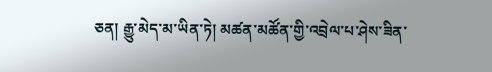ཅན། རྒྱུ་མེད་མ་ཡིན་ཏེ། མཚན་མཚོན་གྱི་འབྲེལ་པ་ཤེས་ཟིན་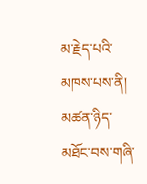མ་རྗེད་པའི་མཁས་པས་ནི། མཚན་ཉིད་མཐོང་བས་གཞི་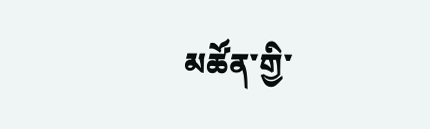མཚོན་གྱི་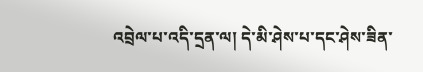འབྲེལ་པ་འདི་དྲན་ལ། དེ་མི་ཤེས་པ་དང་ཤེས་ཟིན་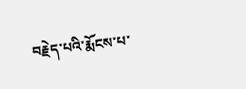བརྗེད་པའི་རྨོངས་པ་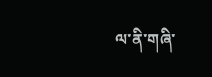ལ་ནི་གཞི་